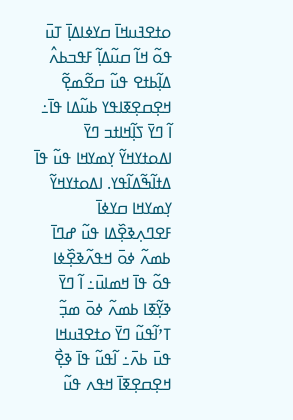ߋߙߐߔߎߞߊ߫ ߛߌߦߊߡߊ߲߫ ߠߎ߫ ߟߋ߬ ߞߊ߬ ߛߎ߬ߡߊ߲߬ ߓߟߏߕߍ߮ ߡߊ߲߬ߕߙߐ ߟߎ߬ ߛߐ߬ߘߐ߲߬ ߞߐ߲ߛߐ߲ߧߊߟߌ ߕߎ߬ߡߊ ߟߊ߫߸ ߊ߬ ߣߌ߫ ߖߊ߲߬ߞߊߙߏ ߣߌ߫ ߊߡߋߙߌߞߌ߬ ߌ߲ߘߌߞߊ ߟߎ߬ ߟߊ߫ ߡߙߊ߬ߒ߬ߡߊ߬ߟߌ. ߊߡߋߙߌߞߌ߬ ߌ߲ߘߌߞߊ ߛߌߦߊ߫ ߓߐߣߍ߲ߢߐ߲߰ߡߊ ߟߎ߬ ߝߣߊ߫ ߕߘߍ߬ ߦߋ߫ ߞߟߍ߬ߢߐ߲߰ߦߊ ߟߋ߬ ߟߊ߫ ߞߘߊߎ߫߸ ߊ߬ ߣߌ߫ ߢߌ߲߬ߧߊ ߕߘߍ߬ ߦߋ߫ ߘߏ߲߬ ߠߴߊ߬ߟߎ߬ ߣߌ߫ ߋߙߐߔߎߞߊ ߟߎ߫ ߕߍ߫߸ ߊ߬ߟߎ߬ ߟߊ߫ ߢߐ߲߯ ߞߐ߲ߛߐ߲ߧߊ߫ ߞߟߍ ߟߎ߬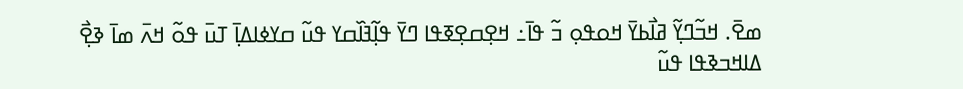ߘߐ߫. ߞߏ߬ߣߌ߲߬ ߥߊ߯ߕߌ߫ ߞߋߟߋ߲ ߏ߬ ߟߊ߫߸ ߞߐ߲ߛߐ߲ߧߟߊ ߣߌ߫ ߟߊ߲߬ߔߊ߰ߛߌ ߟߎ߬ ߛߌߦߊߡߊ߲߫ ߠߎ߫ ߟߋ߬ ߞߍ߫ ߘߊ߫ ߢߐ߲߯ ߡߊߞߏߢߟߊ ߟߎ߬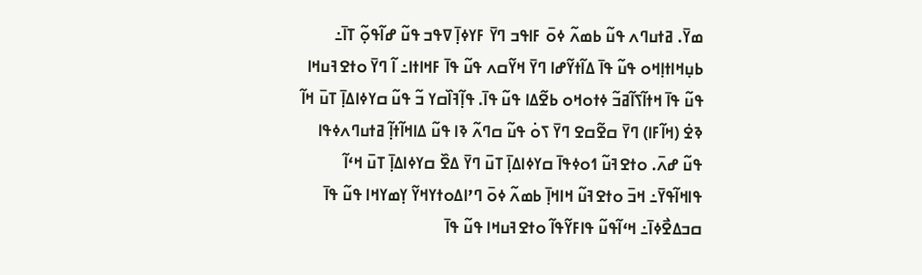ߘߌ߫. ߥߙߎߣߍ ߟߎ߬ ߕߘߍ߬ ߦߋ߫ ߓߊߟߏ ߣߌ߫ ߓߌߦߊ߲߫ ߜߟߏ ߟߎ߬ ߝߊ߬ߟߋ߲߬ ߠߊ߫߸ ߕߎ߲ߞߊߙߊ߲ߞߋ ߟߎ߬ ߟߊ߫ ߡߊ߬ߙߌ߬ߝߊ ߣߌ߫ ߞߌ߬ߛߍ ߟߎ߬ ߟߊ߫ ߓߞߊߙߊ߸ ߊ߬ ߣߌ߫ ߋߙߐߔߎߞߊ ߟߎ߬ ߟߊ߫ ߞߙߊ߬ߖߊ߬ߥߏ߬ ߦߙߋߞߋ ߕߐ߬ߡߊ ߟߎ߬ ߟߊ߫. ߟߊ߲߬ߔߊ߰ߛߌ ߏ߬ ߟߎ߬ ߛߌߦߊߡߊ߲߫ ߠߎ߫ ߞߊ߬ ߢߐ߭ (ߞߊ߬ߓߊ) ߣߌ߫ ߛߐ߬ߛߐ ߣߌ߫ ߖߋ߭ ߟߎ߬ ߛߣߍ߬ ߢߊ ߟߎ߬ ߡߊߞߊ߬ߙߊ߲߬ ߥߙߎߣߍߦߟߊ ߟߎ߬ ߝߍ߫. ߋߙߐߔߎ߬ ߗߋߦߟߊ߫ ߛߌߦߊߡߊ߲߫ ߠߎ߫ ߣߌ߫ ߡߐ߰ ߛߌߦߊߡߊ߲߫ ߠߎ߫ ߞߵߊ߬ ߟߊߞߊ߬ߟߌ߫߸ ߞߏ߫ ߋߙߐߔߎ߬ ߞߊߞߊ߲߫ ߕߘߍ߬ ߦߋ߫ ߣߴߊߡߋߙߌߞߌ߬ ߌ߲ߘߌߞߊ ߟߎ߬ ߟߊ߫ ߛߏߡߐ߯ߦߊ߫߸ ߞߵߊ߬ߟߎ߬ ߟߊߓߌ߬ߟߊ߬ ߋߙߐߔߎߞߊ ߟߎ߬ ߟߊ߫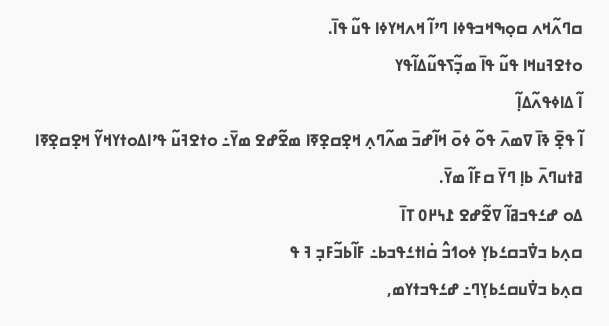ߛߣߍ߬ߞߍ ߛߋ߲ߒߞߏߟߦߊ ߣߴߊ߬ ߞߍߞߌߦߊ ߟߎ߬ ߟߊ߫.
ߋߙߐߔߎߞߊ ߟߎ߬ ߟߊ߫ ߘߏ߲߬ߖߟߎ߬ߡߊ߬ߟߌ
ߊ߬ ߡߊߦߟߍ߬ߡߊ߲߬
ߊ߬ ߟߐ߲߫ ߢߊ߫ ߜߘߍ߫ ߟߋ߬ ߦߋ߫ ߞߊ߬ߝߏ߫ ߘߍ߬ߣߍ߲ ߞߐ߲ߛߐ߲ߧߊ ߘߐ߬ߝߐ ߘߌ߫߸ ߋߙߐߔߎ߬ ߟߴߊߡߋߙߌߞߌ߬ ߞߐ߲ߛߐ߲ߧߊ ߥߙߎߣߍ߫ ߕߊ߲ ߣߌ߫ ߛߓߊ߬ ߘߌ߫.
ߡߋ ߝߑߟߏߥߊ߬ ߜߐ߬ߝߐ ߁߆߂߀ ߠߊ߫
ߛߍ߲ߕ ߏߜ߭ߏߛߑߕߌ߲ ߦߋߗߏ߮ ߛ߭ߊߙߑߟߏߕ߸ ߓߊ߬ߕߏ߬ߓߏ߲ ߔ ߟ
ߛߍ߲ߕ ߏߜ߭ߎߛߑߕߌ߲ߣ߸ ߝߑߟߏߙߌߘ,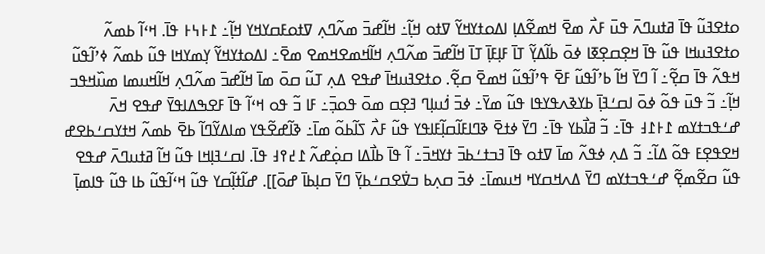ߋߙߐߔߎ߬ ߟߊ߫ ߥߙߎߣߍ߫ ߟߎ߫ ߓߍ߯ ߘߐ߫ ߞߘߐ߬ߡߊ߲ ߊߡߋߙߌߞߌ߬ ߜߙߋ ߞߊ߲߬߸ ߞߊ߬ߝߏ߫ ߘߍ߬ߣߍ߲ ߜߙߋߓߛߌߞߌ ߞߊ߲߬߸ ߁߅߆߅ ߟߊ߫. ߞߵߊ߬ ߕߘߍ߬ ߋߙߐߔߎߞߊ ߟߎ߬ ߟߊ߫ ߞߐ߲ߛߐ߲ߧߊ ߦߋ߫ ߕߊ߬ߡߌ߲߬ ߠߊ߫ ߓߊ߲ߓߊ߲߫ ߠߊ߫ ߞߊ߬ߝߏ߫ ߘߍ߬ߣߍ߲ ߞߊ߬ߞߘߐߞߘߐ ߘߐ߫߸ ߊߡߋߙߌߞߌ߬ ߌ߲ߘߌߞߊ ߟߎ߬ ߕߘߍ߬ ߦߴߊ߬ߟߎ߬ ߞߟߍ߬ ߟߊ߫ ߛߐ߲߬߸ ߊ߬ ߣߌ߫ ߞߊ߬ ߕߴߊ߬ߟߎ߬ ߓߐ߫ ߟߴߊ߬ߟߎ߬ ߞߘߐ߫ ߛߐ߲߬. ߋߙߐߔߎߞߊ߫ ߝߟߐ ߡߍ߲ ߠߎ߬ ߛߋ߫ ߘߊ߫ ߞߊ߬ߝߏ߫ ߘߍ߬ߣߍ߲ ߞߊ߬ߞߎߘߊ ߘߎ߰ߞߟߏ ߞߊ߲߬߸ ߏ߬ ߟߎ߫ ߟߋ߬ ߦߋ߫ ߊߛߑߔߊ߲߫ ߕߌߢߍߟߌߟߊ ߟߎ߬ ߘߌ߫߸ ߦߏ߫ ߗ߭ߎߊ߲ߣ ߔߐ߲ߛ ߘߋ߫ ߟߋߏ߲߫߸ ߓߊ ߏ߬ ߟߋ ߞߵߊ߬ ߟߊ߫ ߓߐߒߡߊߟߌ߫ ߝߟߐ ߞߍ߫ ߝߑߟߏߙߌߘ ߁߅߁߃ ߟߊ߫߸ ߏ߬ ߥߊ߯ߕߌ ߟߊ߫߸ ߣߌ߫ ߦߙߐ߫ ߢߣߊߓߊ߬ߛߊ߲߬ߓߊߟߌ ߟߎ߬ ߓߍ߯ ߖߊ߬ߕߋ߬ ߘߊ߫߸ ߢߊ߬ߝߐ߬ߟߌ ߘߊߡߌ߬ߣߊ߬ ߕߐ߫ ߕߘߍ߬ ߞߙߌߛߑߕߐߝ ߞߐߟߐ߲ߓ ߟߋ߬ ߡߊ߬߸ ߏ߬ ߡߍ߲ ߦߟߍ߬ ߘߊ߫ ߜߙߋ ߟߊ߫ ߔߏߙߑߕߏ߫ ߙߌߞߏ߫߸ ߊ߬ ߟߊ߫ ߕߊ߯ߡߊ ߛߋ߲߭ߝߍ߬ ߁߄߉߃ ߟߊ߫. ߊߛߑߔߊ߲ߞߊ ߟߎ߬ ߞߊ߬ ߥߙߎߣߍ߫ ߝߟߐ ߟߎ߬ ߛߐ߬ߘߐ߲߬ ߝߑߟߏߙߌߘ ߣߌ߫ ߡߍߞߛߌߞ ߞߎߘߊ߫߸ ߦߏ߫ ߛߍ߲ߕ ߏߜ߭ߐߛߑߕߌ߲߫ ߣߌ߫ ߛߊ߲ߕߊ߫ ߝߋ߫]]. ߝߊ߬ߙߊ߲߬ߛߌ ߟߎ߬ ߞߵߊ߬ߟߎ߬ ߕߊ ߟߎ߬ ߟߊߘߊ߲߫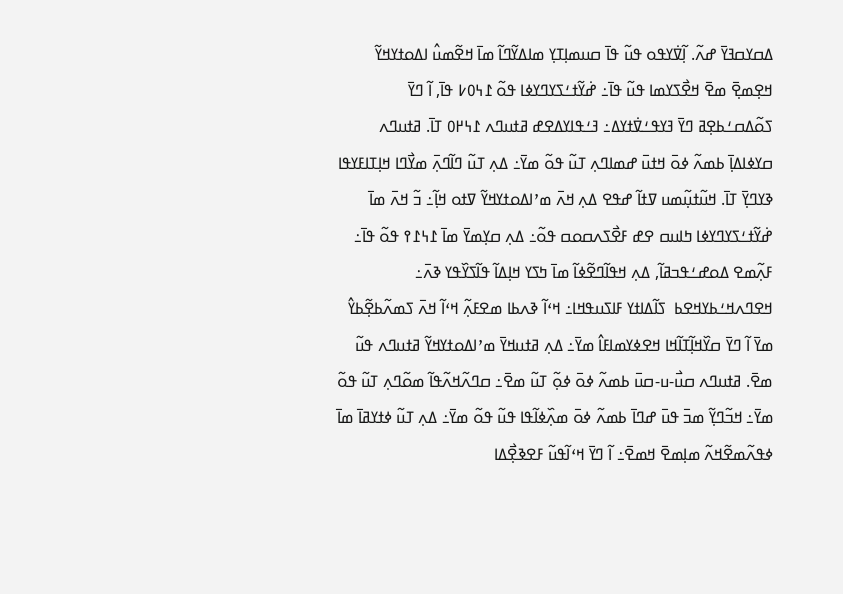ߡߛߌߛߔߌ߫ ߝߍ߬. ߊ߲߬ߜ߭ߌߟߋ ߟߎ߬ ߟߊ߫ ߛߎߘߊ߲ߠߌ߲ ߘߊߡߌ߬ߣߊ߬ ߘߊ߫ ߞߐ߬ߘߎ߮ ߊߡߋߙߌߞߌ߬ ߞߐ߲ߘߐ߲߫ ߘߐ߫ ߞߐ߯ߖߌߘߊ ߟߎ߬ ߟߊ߫߸ ߝ߭ߌ߬ߙߑߖߌߣߌߦߊ ߟߋ߬ ߁߆߀߇ ߟߊ߫, ߊ߬ ߣߌ߫ ߖߋ߬ߡߛߑߕߐ߲ߥ ߣߌ߫ ߔߌߟߑߜ߭ߙߌߡ߸ ߔߑߟߊߌߡߐߝ ߥߙߎߣߍ ߁߆߂߀ ߠߊ߫. ߥߙߎߣߍ ߛߌߦߊߡߊ߲߫ ߕߘߍ߬ ߦߋ߫ ߞߙߎ߫ ߝߘߊߣߍ߲ ߠߎ߬ ߟߋ߬ ߘߌ߫߸ ߡߍ߲ ߠߎ߬ ߣߊ߬ߣߍ߲߫ ߘߌ߯ߣߊ ߞߊ߲ߠߊߓߌߟߊ ߢߌߣߌ߲߫ ߠߊ߫. ߞߎ߬ߙߎ߲߬ߘߎ ߜߙߊ߬ ߝߟߐ ߡߍ߲ ߞߍ߫ ߘߴߊߡߋߙߌߞߌ߬ ߜߙߋ ߞߊ߲߬߸ ߏ߬ ߞߍ߫ ߘߊ߫ ߝ߭ߌ߬ߙߑߖߌߣߌߦߊ ߤߊߎߛ ߐߝ ߓߐ߯ߖߍߛߋߛ ߟߋ߬߸ ߡߍ߲ ߛߌ߲ߘߌ߫ ߘߊ߫ ߁߆߁߉ ߟߋ߬ ߟߊ߫߸ ߓߍ߲߬ߘߐ ߡߋߝߑߟߏߥߊ߬, ߡߍ߲ ߞߟߊ߬ߣߐ߬ߦߊ߬ ߘߊ߫ ߤߖߌ ߞߊ߲ߡߊ߬ ߟߊ߬ߖߌ߰ߟߌ ߢߍ߫߸ ߞߐߣߍߞߑߕߌߞߐߕ  ߖߊ߬ߡߊߙߌ ߓߊߖߎߟߞߊ߸ ߞߵߊ߬ ߢߍߕߊ ߘߐߓߍ߲߬ ߞߵߊ߬ ߞߍ߫ ߖߘߍ߬ߕߐ߲߬ߕߌ߮ ߘߌ߫ ߊ߬ ߣߌ߫ ߛߌ߰ߞߊ߲߬ߠߊ߬ߞߊ ߞߐߦߌߘߊߓߊ߮ ߘߌ߫߸ ߡߍ߲ ߥߙߎߞߌ߫ ߘߴߊߡߋߙߌߞߌ߬ ߥߙߎߣߍ ߟߎ߬ ߘߐ߫. ߥߙߎߣߍ ߛߎ߯-ߎ-ߛߎ߫ ߕߘߍ߬ ߦߋ߫ ߦߋ߲߬ ߠߎ߬ ߘߐ߫߸ ߛߣߍ߬ߞߍ߬ߟߊ߬ ߘߋ߬ߣߍ߲ ߠߎ߬ ߟߋ߬ ߘߌ߫߸ ߞߏ߬ߣߌ߲߬ ߘߏ߫ ߟߎ߫ ߝߣߊ߫ ߕߘߍ߬ ߦߋ߫ ߘߍ߲߰ߦߊ߬ߟߊ ߟߎ߬ ߟߋ߬ ߘߌ߫߸ ߡߍ߲ ߠߎ߬ ߦߙߌߥߊ߫ ߘߊ߫ ߦߟߍ߬ߘߐ߬ߞߍ߬ ߘߊ߲ߘߐ߫ ߞߘߐ߫߸ ߊ߬ ߣߌ߫ ߞߵߊ߬ߟߎ߬ ߓߐߢߐ߲߯ߡߊ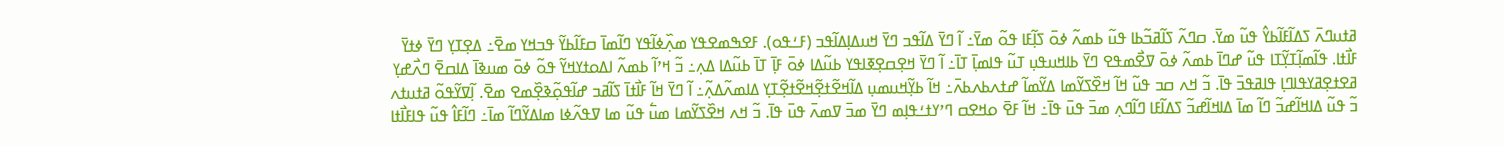ߥߙߎߣߍ߫ ߖߡߊ߬ߓߊ߬ߕߌ߮ ߟߎ߬ ߘߌ߫. ߛߣߍ߬ ߖߊ߬ߥߏ߬ߕߊ ߟߎ߬ ߕߘߍ߬ ߦߋ߫ ߖߊ߲߬ߓߊ ߟߋ߬ ߘߌ߫߸ ߊ߬ ߣߌ߫ ߡߊ߬ߟߏ ߣߌ߫ ߞߎߡߊ߲ߡߊ߬ߟߏ (ߓߑߟߋ). ߓߐߒߘߐߟߌ ߘߍ߲߰ߦߊ߬ߟߌ ߣߊ߬ߘߊ߫ ߛߓߊ߬ߕߌ߬ ߟߏߞߌ ߘߐ߫߸ ߡߐ߲ߠߌ߲ ߣߌ߫ ߦߙߌ߫ ߓߊ߯ߙߊ. ߟߊ߬ߘߊ߲߬ߠߌ߲߬ߠߊ ߟߎ߬ ߝߣߊ߫ ߕߘߍ߬ ߦߋ߫ ߜߐ߯ߘߟߐ ߣߌ߫ ߕߊߞߎߟߎ߲ ߠߎ߬ ߟߊߘߊ߲߫ ߠߊ߫߸ ߊ߬ ߣߌ߫ ߞߐ߲ߛߐ߲ߧߊߟߌ ߕߎ߬ߡߊ ߦߋ߫ ߓߊ߲߫ ߠߊ߫ ߕߎ߬ߡߊ ߡߍ߲߸ ߏ߬ ߞߴߊ߬ ߕߘߍ߬ ߊߡߋߙߌߞߌ߬ ߟߋ߬ ߦߋ߫ ߘߎߢߊ߫ ߡߊߛߐ߫ ߣߍ߯ߝߌ߲ ߥߐߙߐ߲ߥߌߟߊߣߊ߲ ߟߊߥߟߏ߫ ߟߊ߫. ߏ߬ ߞߍ ߛߏ ߟߎ߬ ߞߊ߬ ߞߐ߰ߖߌ߬ߘߊ ߡߌ߬ߘߊ߬ ߝߙߍߕߍߕߍ߫߸ ߞߊ߬ ߕߌ߲߬ߞߎߘߎ߲ ߡߊ߬ߞߐ߬ߙߐ߲߬ߞߐ߬ߙߐ߲߬ߠߌ߲ ߡߊߘߍ߬ߡߍ߲߬߸ ߊ߬ ߣߌ߫ ߞߊ߬ ߓߊ߯ߙߊ߫ ߖߊ߬ߥߏ ߝߊ߬ߟߋ߲߬ߢߐ߲߰ߘߐ ߘߐ߫. ߊ߲߬ߜߌ߬ߟߋ߬ ߥߙߎߙߍ ߏ߬ ߟߎ߬ ߡߊߞߊ߬ߝߏ߬ ߣߊ߬ ߘߊ߫ ߡߊߞߊ߬ߝߏ߬ ߖߡߊ߬ߓߊ ߣߊ߬ߣߍ߲ ߘߏ߫ ߟߎ߫ ߟߊ߫߸ ߞߊ߬ ߓߐ߫ ߋߞߐߛ ߣߴߌߙߑߟߊ߲ߘ ߣߌ߫ ߘߏ߫ ߜߘߍ߫ ߟߎ߫ ߟߊ߫. ߏ߬ ߞߍ ߞߐ߰ߖߌ߬ߘߊ ߘߎ߱ ߟߎ߬ ߘߊ ߜߟߍ߬ߦߊ ߘߊߡߌ߬ߣߊ߬ ߘߊ߫߸ ߣߊ߬ߓߊ߮ ߟߎ߬ ߟߊߓߊ߯ߙߊ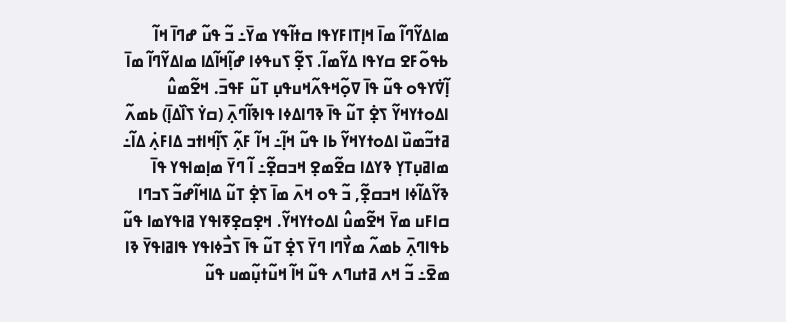ߘߊߡߌ߬ߣߊ߬ ߘߊ߫ ߞߊ߲ߠߊߓߌߟߊ ߛߙߊ߬ߟߌ ߘߌ߫߸ ߏ߬ ߟߎ߬ ߝߣߊ߫ ߞߊ߬ ߕߟߋ߬ߓߐ ߛߌߟߊ ߡߌ߬ߘߊ߬. ߖߐ߲߬ ߖߎߟߦߊ ߝߊ߲߬ߞߊ߬ߡߊ ߘߊߡߌ߬ߣߊ߬ ߘߊ߫ ߊ߲߬ߜ߭ߌߟߋ ߟߎ߬ ߟߊ߫ ߜߋ߲߬ߞߟߍ߬ߞߎߟߎ߲ ߠߎ߬ ߓߟߏ߫. ߞߐ߬ߘߎ߮ ߊߡߋߙߌߞߌ߬ ߖߐ߲߭ ߠߎ߬ ߟߊ߫ ߢߣߊߡߦߊ ߟߊߢߊ߬ߣߍ߲߫ (ߛߌ߭ ߖߊ߰ߡߊ߲߫) ߕߘߍ߬ ߥߙߏ߬ߘߎ߰ ߊߡߋߙߌߞߌ߬ ߕߊ ߟߎ߬ ߞߊ߲߬߸ ߞߊ߬ ߓߍ߲߬ ߖߊ߲߬ߞߊߙߏ ߡߊߓߍ߲߭ ߡߊ߬߸ ߘߊߥߎ߲ߠߌ߲ ߢߌߡߊ ߛߐ߬ߘߐ߲ ߞߏߛߐ߲߬߸ ߊ߬ ߣߌ߫ ߘߊ߲ߘߊߟߌ ߟߊ߫ ߢߌ߬ߡߊ߬ߦߊ ߞߏߛߐ߲߬, ߏ߬ ߟߋ ߞߍ߫ ߘߊ߫ ߖߐ߲߭ ߠߎ߬ ߡߊߞߊ߬ߝߏ߬ ߖߏߣߊ ߛߊߓߎ ߘߌ߫ ߞߐ߬ߘߎ߮ ߊߡߋߙߌߞߌ߬. ߞߐ߲ߛߐ߲ߧߊߟߌ ߥߊߟߌߘߊ ߟߎ߬ ߕߟߊߣߍ߲߫ ߕߘߍ߬ ߘߌ߯ߣߊ ߣߌ߫ ߖߐ߲߭ ߠߎ߬ ߟߊ߫ ߖߏ߯ߦߊߟߌ ߟߊߥߊߟߌ߫ ߢߊ ߘߐ߫߸ ߏ߬ ߞߍ ߥߙߎߣߍ ߟߎ߬ ߞߊ߬ ߞߎ߬ߙߎ߲߬ߘߎ ߟߎ߬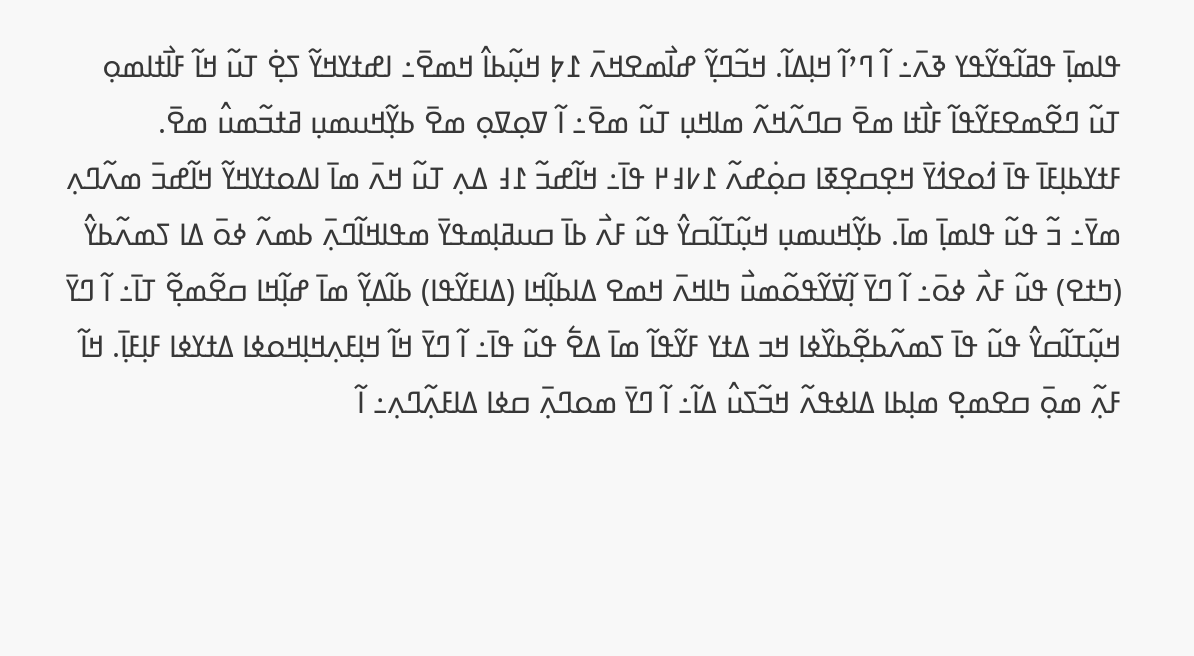ߟߊߘߊ߲߫ ߟߥߊ߬ߟߌ߬ߟߌ ߢߍ߫߸ ߊ߬ ߣߴߊ߬ ߞߊ߲ߡߊ߬. ߞߏ߬ߣߌ߲߬ ߝߊ߯ߘߐߞߍ߫ ߁߈߲ ߞߎ߲߬ߕߊ߮ ߞߘߐ߫߸ ߊߝߙߌߞߌ߬ ߖߐ߲߭ ߠߎ߬ ߞߊ߬ ߓߊ߯ߙߊߘߋ߲ ߠߎ߬ ߣߐ߬ߘߐߓߌ߬ߟߊ߬ ߓߊ߯ߙߊ ߘߐ߫ ߛߣߍ߬ߞߍ߬ ߘߊߞߎ߲ ߠߎ߬ ߘߐ߫߸ ߊ߬ ߜߋ߲ߜߋ߲ ߘߐ߫ ߕߌ߲߬ߞߎߘߎ߲ ߥߙߏ߬ߘߎ߮ ߘߐ߫.
ߓߙߌߕߊ߲ߓߊ߫ ߟߊ߫ ߗ߭ߋߐߗ߭ߌ߫ ߞߐ߲ߛߐ߲ߧߊ ߛߋ߲߭ߝߍ߬ ߁߇߃߂ ߟߊ߫߸ ߞߊ߬ߝߏ߬ ߁߃ ߡߍ߲ ߠߎ߬ ߞߍ߫ ߘߊ߫ ߊߡߋߙߌߞߌ߬ ߞߊ߬ߝߏ߫ ߘߍ߬ߣߍ߲ ߘߌ߫߸ ߏ߬ ߟߎ߬ ߟߊߘߊ߲߫ ߘߊ߫. ߕߌ߲߬ߞߎߘߎ߲ ߞߎ߲߬ߠߊ߬ߛߌ߮ ߟߎ߬ ߓߍ߯ ߕߊ߫ ߛߎߥߊ߲ߘߟߌ߫ ߘߟߊߞߊ߬ߣߍ߲߫ ߕߘߍ߬ ߦߋ߫ ߡߊ ߖߘߍ߬ߕߌ߮ (ߤߙߐ) ߟߎ߬ ߓߍ߯ ߦߋ߫߸ ߊ߬ ߣߌ߫ ߊ߲߬ߜ߭ߌ߬ߟߋ߬ߘߎ߯ ߤߊߞߍ߫ ߞߘߐ ߡߊߕߊ߲߬ߞߊ (ߡߊߓߌ߬ߟߊ) ߕߊ߬ߡߌ߲߬ ߘߊ߫ ߝߊ߲߬ߞߊ ߛߐ߬ߘߐ߲߬ ߠߊ߫߸ ߊ߬ ߣߌ߫ ߞߎ߲߬ߠߊ߬ߛߌ߮ ߟߎ߬ ߟߊ߫ ߖߘߍ߬ߕߐ߲߬ߕߌ߰ߦߊ ߞߏ ߡߙߌ ߓߌ߬ߟߊ߬ ߘߊ߫ ߡߐ߱ ߟߎ߬ ߟߊ߫߸ ߊ߬ ߣߌ߫ ߞߊ߬ ߞߊ߲ߓߍ߲ߞߊ߲ߞߋߦߊ ߡߙߌߦߊ ߓߊ߲ߓߊ߲߫. ߞߊ߬ ߓߍ߲߬ ߘߋ߲߫ ߛߐߘߐ߲ ߘߊ߲ߕߊ ߡߊߦߟߍ߬ ߞߏ߬ߖߎ߮ ߡߊ߬߸ ߊ߬ ߣߌ߫ ߘߋߣߍ߲߫ ߛߦߊ ߡߊߓߍ߲߬ߣߍ߲߸ ߊ߬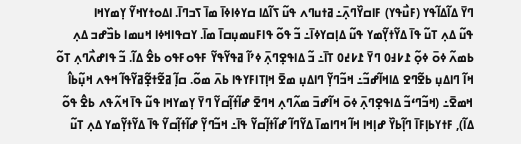ߣߌ߫ ߡߊ߬ߡߊ߬ߟߌ (ߓߎ߯ߟߌ) ߓߊߛߌ߰ߣߍ߲߫߸ ߥߙߎߣߍ ߟߎ߬ ߖߊ߬ߡߊ ߛߌߦߊߦߊ߫ ߘߊ߫ ߖߏߣߊ߫. ߊߡߋߙߌߞߌ߬ ߌ߲ߘߌߞߊ
ߟߎ߬ ߡߍ߲ ߠߎ߬ ߟߊ߫ ߡߌ߬ߙߌ߲߬ߘߌ ߟߎ߬ ߡߊ߲ߛߌߦߊ߫߸ ߏ߬ ߟߋ߬ ߟߊߓߎߘߎ߲ߛߊ߫ ߘߊ߫. ߌߛߟߊߞߦߊ ߞߎߘߊ ߕߏ߰ߝߏ ߡߍ߲ ߕߘߍ߬ ߦߋ߫ ߦߋ߲߬ ߁߇߃߀ ߣߌ߫ ߁߇߄߀ ߠߊ߫߸ ߏ߬ ߡߊߟߐ߲ߣߍ߲߫ ߦߴߊ߬ ߥߟߌ߬ߟߌ߬ ߓߟߋߓߟߋ ߕߐ߮ ߡߊ߬. ߏ߬ ߟߊߝߍ߯ߣߍ߲ ߠߋ߬ ߞߊ߬ ߣߊߡߎ߲ ߕߐ߬ߣߐ ߡߊߞߊ߬ߝߏ߬߸ ߞߏ߬ߣߌ߲߬ ߣߊߡߎ߲ ߘߐ߫ ߞߊ߲ߠߊߓߌߟߊ ߕߍ߫ ߘߋ߬. ߛߊ߲߬ ߥߐ߬ߙߐ߲߬ߥߌ߬ߟߊ߬ ߞߟߍ ߞߎ߲߬ߕߊ߮ ߞߘߐ߫߸ (ߞߏ߬ߣߵߏ߬ ߡߊߟߐ߲ߣߍ߲߫ ߦߋ߫ ߞߊ߬ߝߏ߫ ߘߍ߬ߣߍ߲ ߞߣߐ߫ ߝߊ߬ߙߊ߲߬ߛߌ߬ ߣߌ߫ ߌ߲ߘߌߞߊ ߟߎ߬ ߟߊ߫ ߞߍ߬ߟߍ ߕߐ߮ ߟߋ߬ ߡߊ߬), ߓߙߌߕߊ߲ߓߊ߫ ߣߊ߲߬ߕߌ߰ ߝߊ߲ߞߊ ߞߊ߬ ߞߣߊߘߊ߫ ߡߌ߬ߣߊ߬ ߝߊ߬ߙߊ߲߬ߛߌ߬ ߟߊ߫߸ ߞߏ߬ߣߌ߲߬ ߝߊ߬ߙߊ߲߬ߛߌ߬ ߟߊ߫ ߡߌ߬ߙߌ߲߬ߘߌ ߡߍ߲ ߠߎ߬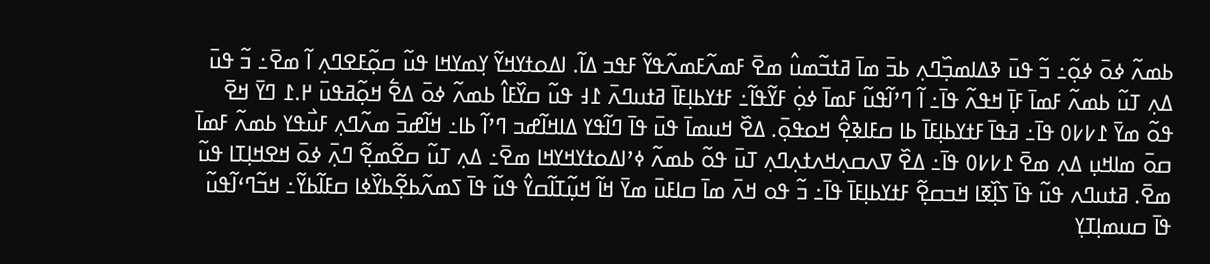ߕߘߍ߬ ߦߋ߫ ߦߋ߲߬߸ ߏ߬ ߟߎ߫ ߢߡߊߘߏ߲߰ߣߍ߲ ߕߏ߫ ߘߊ߫ ߥߙߏ߬ߘߎ߮ ߘߐ߫ ߓߘߍ߬ߓߘߍ߬ߟߌ߬ ߓߟߏ ߡߊ߬. ߊߡߋߙߌߞߌ߬ ߌ߲ߘߌߞߊ ߟߎ߬ ߛߋ߲߬ߓߐߣߍ߲ ߊ߬ ߘߐ߫߸ ߏ߬ ߟߎ߫ ߡߍ߲ ߠߎ߬ ߕߘߍ߬ ߓߘߊ߫ ߓߊ߲߫ ߞߟߍ߬ ߟߊ߫߸ ߊ߬ ߣߴߊ߬ߟߎ߬ ߓߘߊ߫ ߦߋ߲߭ ߓߌ߬ߟߊ߬߸ ߓߙߌߕߊ߲ߓߊ߫ ߥߙߎߣߍ߫ ߁߃ ߟߎ߬ ߛߌ߰ߓߊ߮ ߕߘߍ߬ ߦߋ߫ ߡߐ߱ ߞߋ߲߬ߥߟߎ߫ ߂.߁ ߣߌ߫ ߞߐ߫ ߟߋ߬ ߘߌ߫ ߁߇߇߀ ߟߊ߫߸ ߥߟߊ߫ ߓߙߌߕߊ߲ߓߊ߫ ߕߊ ߛߓߊߢߐ߲߮ ߞߋߟߋ߲߫. ߡߐ߰ ߞߎߘߊ߫ ߟߎ߫ ߟߊ߫ ߣߊ߬ߟߌ ߡߊߞߊ߬ߝߏ ߣߴߊ߬ ߕߊ߸ ߞߊ߬ߝߏ߫ ߘߍ߬ߣߍ߲ ߓߎ߯ߟߌ ߕߘߍ߬ ߓߘߊ߫ ߛߋ߫ ߘߊߞߎ߲ ߡߍ߲ ߘߐ߫ ߁߇߇߀ ߟߊ߫߸ ߡߐ߰ ߜߍߛߍ߲ߞߍߙߍ߲ߣߍ߲ ߠߎ߫ ߟߋ߬ ߕߘߍ߬ ߦߴߊߡߋߙߌߞߌߞߊ ߘߐ߫߸ ߡߍ߲ ߠߎ߬ ߛߐ߬ߘߐ߲߬ ߣߍ߲߫ ߦߋ߫ ߞߐߞߊ߲ߠߊ ߟߎ߬ ߘߐ߫. ߥߙߎߣߍ ߟߎ߬ ߟߊ߫ ߖߊ߲߰ߧߊ ߞߏߛߐ߲߬ ߓߙߌߕߊ߲ߓߊ߫ ߟߊ߫߸ ߏ߬ ߟߋ ߞߍ߫ ߘߊ߫ ߛߊߓߎ߫ ߘߌ߫ ߞߊ߬ ߞߎ߲߬ߠߊ߬ߛߌ߮ ߟߎ߬ ߟߊ߫ ߖߘߍ߬ߕߐ߲߬ߕߌ߰ߦߊ ߛߓߊ߬ߕߌ߬߸ ߞߏ߬ߣߵߊ߬ߟߎ߬ ߟߊ߫ ߛߎߘߊ߲ߠߌ߲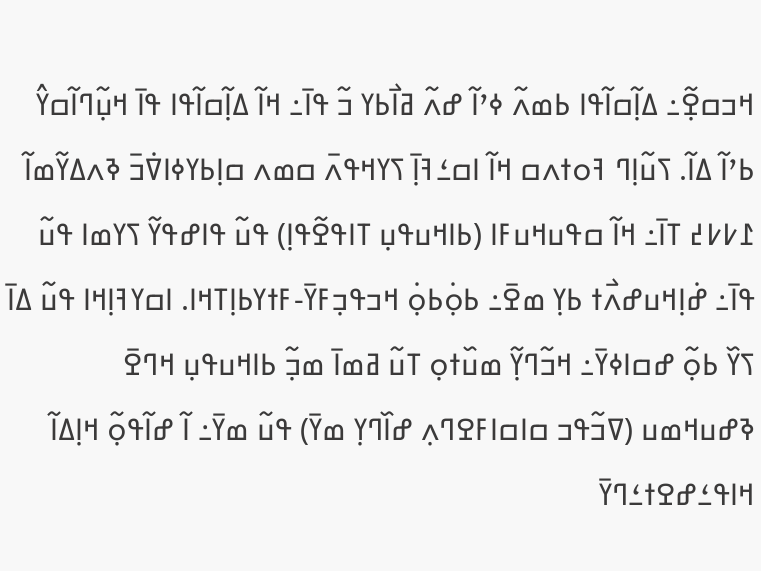ߞߏߛߐ߲߬߸ ߡߊ߲߬ߛߊ߬ߟߊ ߕߘߍ߬ ߦߴߊ߬ ߝߍ߬ ߥߊ߯ߕߌ ߏ߬ ߟߊ߫߸ ߞߊ߬ ߡߊ߲߬ߛߊ߬ߟߊ ߟߊ߫ ߞߎ߲߬ߣߊ߬ߛߌ߮ ߕߴߊ߬ ߡߊ߬. ߖߎ߬ߊ߲ߣ ߔߋߙߍߛ ߞߊ߬ ߊߛߑߔߊ߲߫ ߖߌߞߟߍ߫ ߛߘߍ ߛߊ߲ߕߌߦߊߜ߭ߏ߫ ߢߍߡߌ߬ߘߊ߬ ߁߇߇߄ ߠߊ߫߸ ߞߊ߬ ߛߟߎߞߎߓߊ (ߕߊߞߎߟߎ߲ ߠߊߟߐ߬ߟߊ߲) ߟߎ߬ ߟߊߝߟߌ߬ ߖߌߘߊ ߟߎ߬ ߟߊ߫߸ ߝ߭ߊ߲ߞߎߝߍ߯ߙ ߕߌ߲ ߘߐ߫߸ ߕߋ߲߭ߕߋ߲߭ ߞߏߟߏ߲ߓߌ߫-ߓߙߌߕߊ߲ߠߞߊ. ߊߛߌߔߊ߲ߞߊ ߟߎ߬ ߡߊ߫ ߖߌ߰ ߕߋ߲߬ ߝߛߊߦߌ߫߸ ߞߏ߬ߣߌ߲߬ ߘߎ߰ߙߋ߲ ߠߎ߬ ߥߘߊ߫ ߘߏ߲߬ ߕߊߞߎߟߎ߲ ߞߣߐ߫ ߢߝߎߞߘߎ (ߜߏ߬ߟߏ ߛߊߛߊߓߐߣߍ߲ ߝߊ߰ߣߌ߲ ߘߌ߫) ߟߎ߬ ߘߌ߫߸ ߊ߬ ߝߊ߬ߟߋ߲߬ ߞߊ߲ߡߊ߬ ߞߊߟߑߝߐߙߑߣߌ߫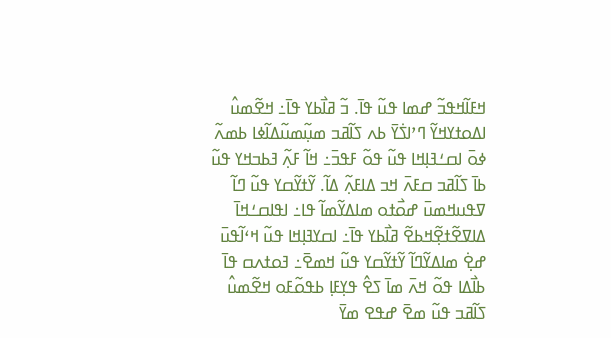ߞߓߊ߬ߞߟߏ߬ ߝߘߊ ߟߎ߬ ߟߊ߫. ߏ߬ ߥߊ߯ߕߌ ߟߊ߫߸ ߞߐ߬ߘߎ߮ ߊߡߋߙߌߞߌ߬ ߣߴߊߖ߭ߌ߫ ߕߍ ߖߊ߬ߥߏ ߘߎ߲߬ߘߎ߬ߡߊ߬ߦߊ ߕߘߍ߬ ߦߋ߫ ߊߛߑߔߊ߲ߞߊ ߟߎ߬ ߟߋ߬ ߓߟߏ߫߸ ߞߊ߬ ߓߍ߲߬ ߔߕߏߞߌ ߟߎ߬ ߕߊ߫ ߖߊ߬ߥߏ ߛߓߍ߫ ߞߏ ߡߊߓߍ߲߬ ߡߊ߬. ߌ߬ߙߌ߬ߛߌ ߟߎ߬ ߣߊ߬ ߜߟߎߞߘߎ߫ ߝߋ߯ߙߋ ߘߊߡߌ߬ߘߊ߬ ߟߊ߸ ߊߟߊߛߑߞߊ߫ ߡߊߜߐ߬ߙߐ߲߬ߞߕߐ߬ ߥߊ߯ߕߌ ߟߊ߫߸ ߊߛߌߔߊ߲ߞߊ ߟߎ߬ ߞߵߊ߬ߟߎ߫ ߝߐ߲߭ ߘߊߡߌ߬ߣߊ߬ ߌ߬ߙߌ߬ߛߌ ߟߎ߬ ߞߘߐ߫߸ ߔߋߙߍߛ ߟߊ߫ ߕߊ߯ߡߊ ߟߋ߬ ߞߍ߫ ߘߊ߫ ߖߐ߮ ߟߌ߲ߓߊ߲ ߕߟߋ߬ߓߋ ߞߐ߬ߘߎ߮ ߖߊ߬ߥߏ ߟߎ߬ ߘߐ߫ ߝߟߐ ߘߌ߫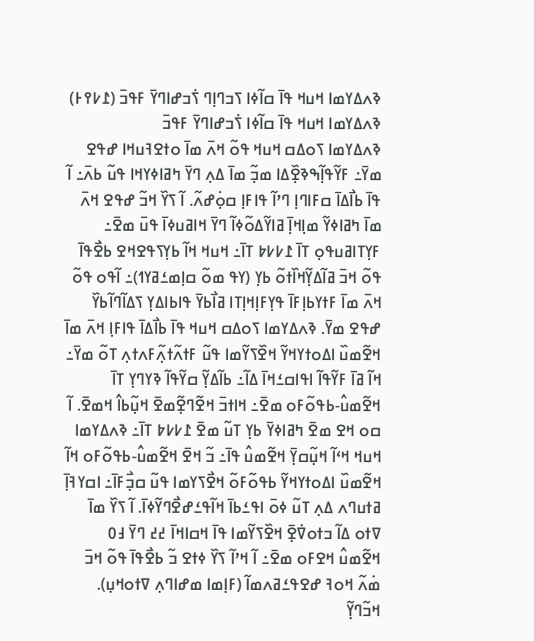ߢߍߡߌߘߊ ߞߎߞ ߟߊ߫ ߛߊ߬ߦߊ ߖߏߣߊ߲ߣ ߖ߭ߏߝߊߣߌ߫ ߓߟߏ߫ (߁߇߉߅)
ߢߍߡߌߘߊ ߞߎߞ ߟߊ߫ ߛߊ߬ߦߊ ߖ߭ߏߝߊߣߌ߫ ߓߟߏ߫
ߢߍߡߌߘߊ ߖߋߡߛ ߞߎߞ ߟߋ߬ ߞߍ߫ ߘߊ߫ ߋߙߐߔߎߞߊ ߝߟߐ ߘߌ߫߸ ߓߌ߬ߟߊ߲߬ߒߢߐ߲߰ߡߊ ߘߏ߲߬ ߘߊ߫ ߡߍ߲ ߣߌ߫ ߤߥߊߦߌߞߊ ߟߎ߬ ߕߍ߫߸ ߊ߬ ߟߊ߫ ߕߊ߯ߡߊ߫ ߛߓߊߣߊ߲ ߣߴߊ߬ ߟߊߓߊ߲ ߛߋ߲߭ߝߍ߬. ߊ߬ ߖߌ߰ ߞߏ߬ ߝߟߐ ߞߍ߫ ߘߊ߫ ߤߥߊߦߌ߬ ߘߊ߲ߞߊ߲߫ ߥߊߌ߬ߡߋ߬ߦߊ߬ ߣߌ߫ ߞߊߥߎߦߊ߫ ߟߎ߫ ߘߐ߫߸ ߓߌ߲ߠߊߥߎߟߋ߲ ߠߊ߫ ߁߇߇߈ ߠߊ߫߸ ߞߎߞ ߞߊ߬ ߕߌ߲ߖߟߐߞߐ ߕߐ߯ߟߊ߫ ߟߋ߬ ߞߏ߫ ߥߊ߬ߡߌ߲߬ߞߊ߰ߙߋ߬ ߕߌ߲ (ߌߟ ߘߋ߬ ߛߊ߲ߘߑߥߌߗ)߸ ߊ߬ߟߋ ߟߋ߬ ߞߍ߫ ߘߊ߫ ߓߙߌߕߊ߲ߓߊ߫ ߟߌ߲ߓߊ߲ߞߊ߲ߠߊ ߥߊ߯ߕߌ߫ ߟߊߕߊߡߌ߲ ߖߡߊ߬ߣߊ߬ߕߌ߰ ߝߟߐ ߘߌ߫. ߢߍߡߌߘߊ ߖߋߡߛ ߞߎߞ ߟߊ߫ ߕߊ߯ߡߊ߫ ߟߊߓߊ߲ ߞߍ߫ ߘߊ߫ ߞߐ߬ߘߎ߰ ߊߡߋߙߌߞߌ߬ ߞߐ߰ߖߌ߬ߘߊ ߟߎ߬ ߓߙߍ߬ߙߍ߲߬ߓߍߙߍ߲ ߠߋ߬ ߘߌ߫߸ ߞߊ߬ ߥߊ߫ ߓߌ߬ߟߊ߬ ߊߟߊߛߑߞߊ߫ ߡߊ߬߸ ߕߊ߬ߡߌ߲߬ ߛߌ߬ߟߊ߬ ߢߌߣߌ߲ ߠߊ߫ ߞߐ߬ߘߎ߮-ߕߟߋ߬ߓߋ ߘߐ߫߸ ߞߊߙߏ߫ ߞߐ߬ߣߐ߲߬ߘߐ߫ ߞߎ߲߬ߕߊ߮ ߞߘߐ߫. ߊ߬ ߛߋ ߞߐ ߘߐ߫ ߤߥߊߦߌ߫ ߕߌ߲ ߠߎ߬ ߘߐ߫ ߁߇߇߈ ߠߊ߫߸ ߢߍߡߌߘߊ ߞߎߞ ߞߵߊ߬ ߞߎ߲߬ߛߌ߲߫ ߞߐ߬ߘߎ߮ ߟߊ߫߸ ߏ߬ ߞߐ߫ ߞߐ߬ߘߎ߮-ߕߟߋ߬ߓߋ ߞߊ߬ ߞߐ߬ߘߎ߰ ߊߡߋߙߌߞߌ߬ ߕߟߋ߬ߓߋ߬ ߞߐ߯ߖߌߘߊ ߟߎ߬ ߛߏ߲߯ߓߊ߫߸ ߊߛߌߔߊ߲߫ ߥߙߎߣߍ ߡߍ߲ ߠߎ߬ ߦߋ߫ ߊߟߑߕߊ߫ ߞߊ߬ߟߑߝߐ߯ߣߌ߬ߦߊ߫. ߊ߬ ߖߌ߰ ߘߊ߫ ߜߙߋ ߡߊ߬ ߏߙߋߜ߭ߐ߲߫ ߞߐ߰ߖߌ߬ߘߊ ߟߊ߫ ߞߛߊߞߊ߫ ߄߄ ߣߌ߫ ߃߀ ߞߐ߬ߘߎ߮ ߞߐߓߋ ߘߐ߫߸ ߊ߬ ߞߴߊ߬ ߖߌ߰ ߦߙߐ ߏ߬ ߕߐ߯ߟߊ߫ ߟߋ߬ ߞߏ߫ ߘ߭ߍ߬ ߞߋߔ ߝߐߟߑߥߍߘߊ߬ (ߓߊ߲ߘߊ ߘߝߊߣߍ߲ ߜߙߋߞߎ߲). ߞߏ߬ߣߌ߲߬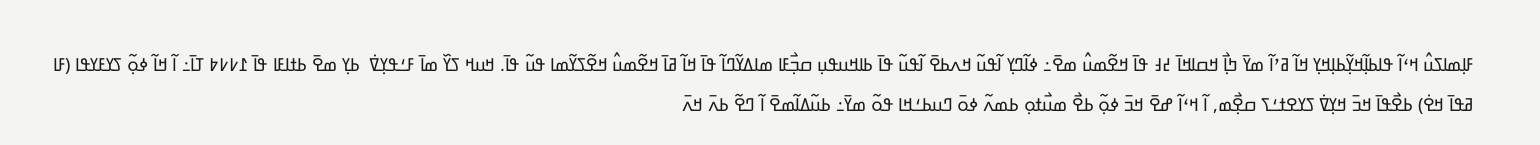ߓߊ߲ߘߊߖߎ߮ ߞߵߊ߬ ߟߊߕߊ߲߬ߞߌ߲߬ߕߊ߲ߞߌ߲ ߞߊ߬ ߥߴߊ߬ ߘߌ߫ ߤߊ߲߯ ߞߛߊߞߊ߫ ߄߃ ߟߊ߫ ߞߐ߬ߘߎ߮ ߘߐ߫߸ ߦߊ߬ߣߌ߲ ߊ߬ߟߎ߬ ߞߍߕߐ߫ ߊ߬ߟߎ߬ ߟߊ߫ ߕߊߞߎߟߎ߲ ߛߏ߲߯ߓߊ ߘߊߡߌ߬ߣߊ߬ ߟߊ߫ ߞߊ߬ ߥߊ߫ ߞߐ߬ߘߎ߮ ߞߐ߬ߖߌ߬ߘߊ ߟߎ߬ ߟߊ߫. ߞߎߞ ߖߌ߰ ߘߊ߫ ߓߑߟߌ߲ߜ߭  ߕߌ߲ ߘߐ߫ ߕߙߊߓߊ ߟߊ߫ ߁߇߇߈ ߠߊ߫߸ ߊ߬ ߞߊ߬ ߦߋ߲߬ ߖߌߓߌߟߊ (ߓߊ ߥߟߊ߫ ߞߐ߭) ߕߐ߯ߟߊ߫ ߞߏ߫ ߞߌ߲ߜ߭ ߖߌߐߙߑߖ ߛߐ߲߯ߘ, ߊ߬ ߞߵߊ߬ ߝߐ߫ ߞߏ߫ ߦߋ߲߬ ߕߐ߯ ߘߎ߯ߙߋ߲ ߕߘߍ߬ ߦߋ߫ ߣߎߕߑߞߊ ߟߋ߬ ߘߌ߫߸ ߕߎ߬ߡߊ߬ߘߐ߫ ߊ߬ ߣߐ߬ ߕߍ߫ ߞߍ߫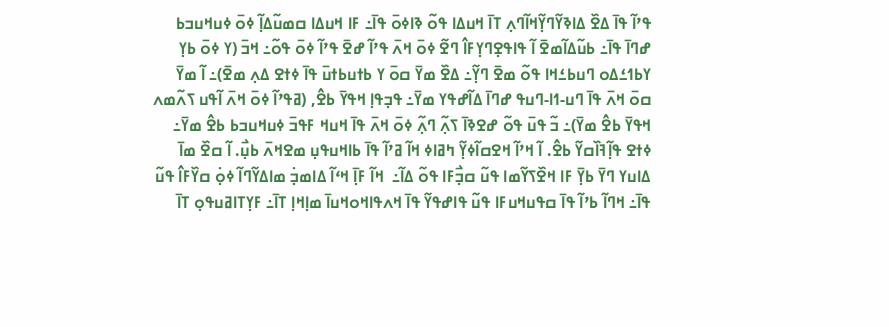ߟߴߊ߬ ߟߊ߫ ߡߐ߰ ߡߊߢߌ߬ߣߌ߲߬ߞߊ߬ߣߍ߲ ߠߊ߫ ߞߎߡߊ ߟߋ߬ ߢߊߦߋ߫ ߟߊ߫߸ ߓߊ ߞߎߡߊ ߛߘߎ߬ߡߊ߲߬ ߦߋ߫ ߦߎߞߎߏߕ ߝߣߊ߫ ߟߊ߫߸ ߕߎ߬ߡߊ߬ߘߐ߫ ߊ߬ ߟߊߟߐ߲ߣߌ߲ߓߊ߮ ߣߐ߬ ߦߋ߫ ߞߍ߫ ߟߴߊ߬ ߝߐ߫ ߟߴߊ߬ ߦߋ߫ ߟߋ߬߸ ߞߏ߫ (ߌ ߦߋ߫ ߕߌ߲ ߌߕߗߑߡߋ ߣߎߕߑߞߊ ߟߋ߬ ߘߐ߫ ߣߌ߲߬߸ ߡߐ߰ ߘߌ߫ ߛߋ߫ ߌ ߕߙߎߕߙߎ߫ ߟߊ߫ ߦߙߐ ߡߍ߲ ߘߐ߫)߸ ߊ߬ ߘߌ߫ ߛߋ߫ ߞߍ߫ ߟߊ߫ ߣߎ-ߗߊ-ߣߎߟ ߝߣߊ߫ ߡߊ߬ߝߟߌ ߘߌ߫߸ ߟߏ߲ߟߊ߲ ߞߟߌ߫ ߕߐ߮, (ߥߟߴߊ߬ ߦߋ߫ ߞߍ߫ ߊ߬ߟߎ ߖߍ߬ߘߍ ߞߟߌ߫ ߕߐ߮ ߘߌ߫)߸ ߏ߬ ߟߎ߫ ߟߋ߬ ߝߐߢߊ߫ ߖߍ߲߬ ߣߍ߲߬ ߦߋ߫ ߞߍ߫ ߟߊ߫ ߞߎߞ ߓߟߏ߫ ߦߎߞߎߏߕ ߕߐ߮ ߘߌ߫߸ ߦߙߐ ߟߊ߲߬ߔߊ߰ߛߌ߬ ߕߐ߮. ߊ߬ ߞߴߊ߬ ߞߐߛߊ߬ߦߌ߲߬ ߤߥߊߦ ߞߊ߬ ߥߴߊ߬ ߟߊ߫ ߕߊߞߎߟߎ߲ ߘߐߞߍ߫ ߕߎ߲߯. ߊ߬ ߛߐ߰ ߘߊ߫ ߡߊߎߌ ߣߌ߫ ߕߌ߲߫ ߓߊ ߞߐ߰ߖߌ߬ߘߊ ߟߎ߬ ߛߏ߲߯ߓߊ ߟߋ߬ ߡߊ߬߸  ߞߊ߬ ߓߊ߲߫ ߞߵߊ߬ ߡߊߘߏ߲߭ ߘߊߡߌ߬ߣߊ߬ ߦߋ߲߭ ߛߌ߰ߓߊ߮ ߟߎ߬ ߟߊ߫߸ ߞߣߊ߬ ߕߴߊ߬ ߟߊ߫ ߛߟߎߞߎߓߊ ߟߎ߬ ߟߊߝߟߌ߬ ߟߊ߫ ߞߍߟߊߞߋߞߎߊ߫ ߘߊ߲ߞߊ߲ ߠߊ߫߸ ߓߌ߲ߠߊߥߎߟߋ߲ ߠߊ߫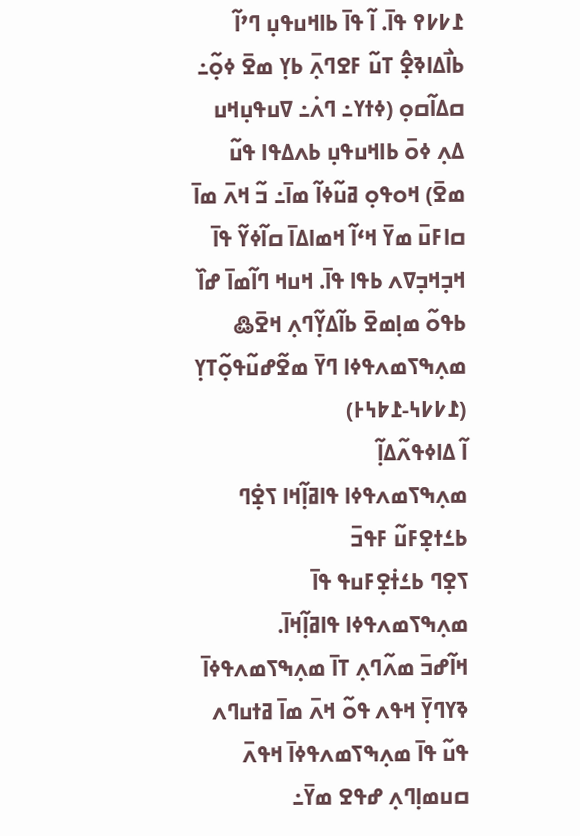߁߇߇߉ ߟߊ߫. ߊ߬ ߟߊ߫ ߕߊߞߎߟߎ߲ ߣߴߊ߬ ߕߊ߯ߡߊߢߐ߲߮ ߠߎ߬ ߓߐߣߍ߲߫ ߕߌ߲ ߘߐ߫ ߦߋ߲߬߸ ߛߡߊ߬ߛߋ߲ (ߦߙߌ߸ ߣߍ߭߸ ߜߎߟߎ߲ߞߎ ߡߍ߲ ߦߋ߫ ߕߊߞߎߟߎ߲ ߕߍߡߟߊ ߟߎ߬ ߘߐ߫) ߞߋߟߋ߲ ߥߎ߬ߦߊ߬ ߘߊ߫߸ ߏ߬ ߞߍ߫ ߘߊ߫ ߛߊߓߎ߫ ߘߌ߫ ߞߵߊ߬ ߞߘߊߡߊ߫ ߛߊ߬ߦߌ߬ ߟߊ߫ ߞߏ߲ߞߏ߲ߜߍ ߕߟߊ ߟߊ߫. ߞߎߞ ߣߊ߬ߘߊ߫ ߝߊ߰ ߕߟߋ߬ ߘߊ߲ߘߐ߫ ߕߊ߬ߡߌ߲߬ߣߍ߲ ߞߐ߫߷
ߘߍ߲ߒߖߘߍߟߦߊ ߣߌ߫ ߘߐ߬ߝߎ߬ߟߋ߲߬ߠߌ߲ (߁߇߇߆-߁߈߆߅)
ߊ߬ ߡߊߦߟߍ߬ߡߊ߲߬
ߘߍ߲ߒߖߘߍߟߦߊ ߟߊߥߊ߲߬ߞߊ ߖߐ߲߭ߣ ߕߑߙߐ߲ߓߎ߬ ߓߟߏ߫
ߖߐ߲ߣ ߕߑߙ߭ߐ߲ߓߎߟ ߟߊ߫ ߘߍ߲ߒߖߘߍߟߦߊ ߟߊߥߊ߲߬ߞߊ߫.
ߞߊ߬ߝߏ߫ ߘߍ߬ߣߍ߲ ߠߊ߫ ߘߍ߲ߒߖߘߍߟߦߊ߫ ߢߌߣߌ߲߫ ߞߟߍ ߟߋ߬ ߞߍ߫ ߘߊ߫ ߥߙߎߣߍ ߟߎ߬ ߟߊ߫ ߘߍ߲ߒߖߘߍߟߦߊ߫ ߞߟߍ߫ ߛߎߘߊ߲ߣߍ߲ ߝߟߐ ߘߌ߫߸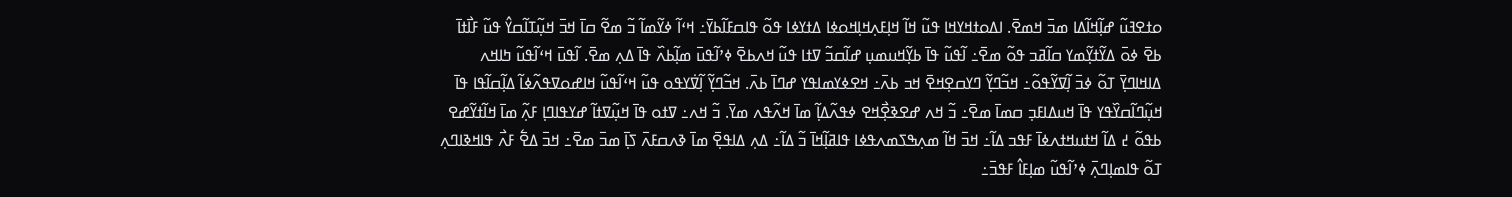ߋߙߐߔߎ߬ ߝߊ߲߬ߞߊ߬ߡߊ ߘߏ߫ ߞߘߐ߫. ߊߡߋߙߞߌߞߊ ߟߎ߬ ߞߊ߬ ߞߊ߲ߓߍ߲ߞߊ߲ߞߋߦߊ ߡߙߌߦߊ ߟߋ߬ ߟߊߛߓߊ߬ߕߌ߫߸ ߞߵߊ߬ ߦߌ߬ߘߊ߬ ߏ߬ ߘߐ߬ ߛߊ߫ ߞߏ߫ ߞߎ߲߬ߠߊ߬ߛߌ߮ ߟߎ߬ ߓߊ߯ߙߊ߫ ߕߐ߫ ߦߋ߫ ߡߌ߬ߙߌ߲߬ߘߌ ߛߊ߬ߥߏ ߟߋ߬ ߘߐ߫߸ ߊ߬ߟߎ߬ ߟߊ߫ ߕߌ߲߬ߞߎߘߎ߲ ߝߊ߬ߛߏ߬ ߜߙߊ ߟߎ߬ ߞߍߕߐ߫ ߦߴߊ߬ߟߎ߫ ߘߊ߲߬ߕߍ߰ ߟߊ߫ ߡߍ߲ ߘߐ߫. ߊ߬ߟߎ߫ ߞߵߊ߬ߟߎ߬ ߤߊߞߍ ߡߊߞߊߣߌ߲߫ ߠߋ߬ ߦߏ߫ ߊ߲߬ߜߌ߬ߟߋ߬߸ ߞߏ߬ߣߌ߲߬ ߣߌߛߐ߲ߞߐ߫ ߞߏ ߕߍ߫߸ ߞߐߦߌߘߊߟߌ ߝߣߊ߫ ߕߍ߫. ߞߏ߬ߣߌ߲߬ ߊ߲߬ߜ߭ߌߟߋ ߟߎ߬ ߞߵߊ߬ߟߎ߬ ߞߊߝߋߜߟߍ߬ߦߊ߬ ߡߊ߲߬ߛߊ߬ߟߊ ߟߊ߫ ߞߎ߲߬ߣߊ߬ߛߌ߰ߟߌ ߟߊ߫ ߞߎߡߊߓߏ߲ ߛߘߊ߫ ߘߐ߫߸ ߏ߬ ߞߍ ߝߐߢߐ߲߯ߞߐ ߦߟߍ߬ߡߊ߲߬ ߘߊ߫ ߞߍ߬ߟߍ ߘߌ߫. ߏ߬ ߞߍ߸ ߜߙߋ ߟߊ߫ ߞߎ߲߬ߜߙߊ߬ ߝߌߟߊߣߊ߲ ߓߍ߲߬ ߘߊ߫ ߞߊ߬ߙߌ߬ߝߐ ߕߟߋ߬ ߄ ߡߊ߬ ߞߙߎߞߙߍߦߊ߫ ߓߟߏ ߡߊ߬߸ ߞߏ߫ ߞߊ߬ ߘߍ߲ߒߖߘߍߟߦߊ ߟߊߥߊ߲߬ߞߊ߫ ߏ߬ ߡߊ߬߸ ߡߍ߲ ߡߊߟߐ߲߫ ߘߊ߫ ߢߍߛߓߍ߫ ߖߊ߲߫ ߘߏ߫ ߘߐ߫߸ ߞߏ߫ ߡߐ߱ ߓߍ߯ ߟߊߞߢߊߣߍ߲ ߠߋ߬ ߟߊߘߊ߲ߣߍ߲߫ ߦߴߊ߬ߟߎ߬ ߘߊ߲ߓߊ߮ ߓߟߏ߫߸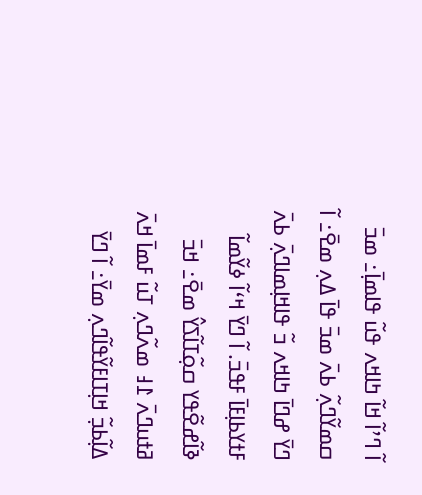ߊ߬ ߣߴߊ߬ ߞߊ߬ ߤߊߞߍ ߟߎ߬ ߟߊߘߊ߲߫߸ ߘߏ߫ ߛߘߌ߬ߣߍ߲߬ ߕߍ߫ ߘߏ߫ ߟߊ߫ ߡߍ߲ ߘߐ߫߸ ߊ߬ ߣߌ߫ ߝߣߊ߫ ߤߊߞߍ ߏ߬ ߟߊߞߊ߲ߘߊߣߍ߲߫ ߕߍ߫ ߓߙߌߕߊ߲ߓߊ߫ ߓߟߏ߫. ߊ߬ ߣߌ߫ ߞߵߊ߬ ߦߌ߬ߘߊ߬ ߢߊ߬ߝߐ߬ߟߌ ߛߋ߲߬ߠߊ߬ߖߌ߮ ߘߐ߫߸ ߞߏ߫ ߥߙߎߣߍ߫ ߁߃ ߘߍ߬ߣߍ߲ ߠߎ߬ ߓߘߊ߫ ߞߍ߫ ߡߊ߲߬ߕߏ߲߬ ߞߊ߲ߠߊߓߌ߬ߟߊ߬ߣߍ߲ ߘߌ߫߸ ߊ߬ ߣߌ߫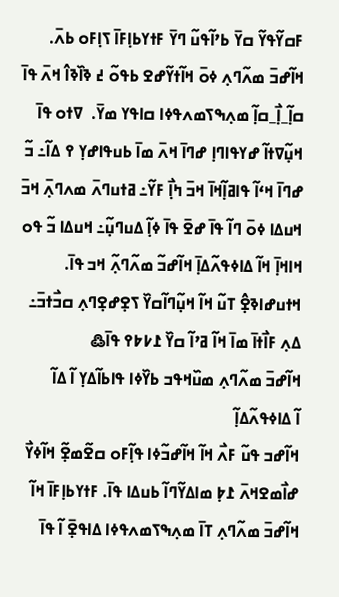ߓߛߌ߬ߟߌ߬ ߛߌ߫ ߕߴߊ߬ߟߎ߬ ߣߌ߫ ߓߙߌߕߊ߲ߓߊ߫ ߖߊ߲ߓߋ ߕߍ߫. ߞߊ߬ߝߏ߫ ߘߍ߬ߣߍ߲ ߦߋ߫ ߞߊ߬ߙߌ߬ߝߐ ߕߟߋ߬ ߄ ߢߊ߰ߢߊ߮ ߞߍ߫ ߟߊ߫ ߛߊ߲߬_ߊ߲߯_ߛߊ߲߬ ߘߍ߲ߒߖߘߍߟߦߊ ߛߊߟߌ ߘߌ߫.  ߜߙߋ ߟߊ߫ ߞߎ߲߬ߜߙߊ߬ ߝߌߟߊߣߊ߲ ߝߣߊ߫ ߞߍ߫ ߘߊ߫ ߕߎߟߊߝߌ߲ ߉ ߡߊ߬߸ ߏ߬ ߝߣߊ߫ ߞߵߊ߬ ߟߊߥߊ߲߬ߞߊ߫ ߞߏ߫ ߤߊ߲߯ ߓߌ߬߸ ߥߙߎߣߍ߫ ߘߍߣߍ߲߫ ߞߏ߫ ߞߎߡߊ ߦߋ߫ ߣߊ߬ ߟߊ߫ ߝߐ߫ ߟߊ߫ ߦߊ߲߬ ߡߎߣߎ߲߬߸ ߞߎߡߊ ߏ߬ ߟߋ ߞߊߞߊ߲߫ ߞߊ߬ ߡߊߦߟߍ߬ߡߊ߲߫ ߞߊ߬ߝߏ߬ ߘߍ߬ߣߍ߲߬ ߞߏ ߟߊ߫. ߞߙߎߝߊߢߐ߲߮ ߠߎ߬ ߞߊ߬ ߞߎ߲߬ߣߊ߬ߛߌ߰ ߖߐ߲ߝߐ߲ߣߍ߲ ߛߏ߯ߙߏ߫߸ ߡߍ߲ ߓߊ߯ߙߊ߫ ߘߊ߫ ߞߊ߬ ߥߴߊ߬ ߛߌ߰ ߁߇߈߉ ߟߊ߫߷
ߞߊ߬ߝߏ߫ ߘߍ߬ߣߍ߲ ߘߎ߰ߞߟߏ ߕߌ߰ߦߊ ߟߊߕߊ߬ߡߌ߲ ߊ߬ ߡߊ߬
ߊ߬ ߡߊߦߟߍ߬ߡߊ߲߬
ߞߊ߬ߝߏ ߟߎ߬ ߓߍ߯ ߞߊ߬ ߞߊ߬ߝߏ߬ߦߊ ߟߊ߲߬ߓߋ ߛߐ߬ߘߐ߲߬ ߞߊ߬ߦߌ߯ ߝߊ߯ߘߐߞߍ߫ ߁߈߲ ߘߊߡߌ߬ߣߊ߬ ߕߎߡߊ ߟߊ߫. ߓߙߌߕߊ߲ߓߊ߫ ߞߊ߬ ߞߊ߬ߝߏ߫ ߘߍ߬ߣߍ߲ ߠߊ߫ ߘߍ߲ߒߖߘߍߟߦߊ ߡߊߟߐ߲߫ ߊ߬ ߟߊ߫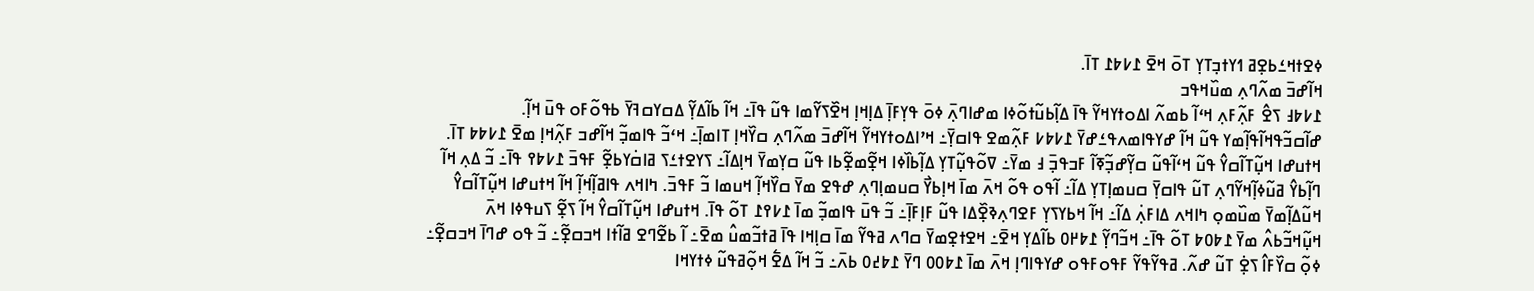ߦߐߙߞߑߕߐ߲ߥ ߗߌߙߏ߲ߠߌ߲ ߠߋ߫ ߞߐ߫ ߁߇߈߁ ߠߊ߫.
ߞߊ߬ߝߏ߫ ߘߍ߬ߣߍ߲ ߘߎ߰ߞߟߏ
߁߇߈߃ ߖߐ߮ ߓߍ߲߬ߓߍ߲ ߞߵߊ߬ ߕߘߍ߬ ߊߡߋߙߌߞߌ߬ ߟߊ߫ ߡߊ߲߬ߕߎ߬ߙߋ߬ߦߊ ߘߝߊߣߍ߲߫ ߦߋ߫ ߟߌ߲ߓߊ߲߫ ߡߊ߲ߞߊ߲ ߞߐ߰ߖߌ߬ߘߊ ߟߎ߬ ߟߊ߫߸ ߞߊ߬ ߕߊ߬ߡߌ߲߬ ߡߛߌߛߔߌ߫ ߕߟߋ߬ߓߋ ߟߎ߫ ߞߊ߲߬. ߝߊ߬ߛߏ߬ߟߞߊ߬ߟߊ߲߬ߘߌ ߟߎ߬ ߞߊ߬ ߝߌߟߊߘߍߟߑߝߌ߫ ߁߇߈߇ ߓߍ߲߬ߘߐ ߟߊߛߌ߲߫߸ ߞߴߊߡߋߙߌߞߌ߬ ߞߊ߬ߝߏ߫ ߘߍ߬ߣߍ߲ ߛߌ߰ߞߊ߲ ߠߊߘߊ߲߫߸ ߞߵߏ߬ ߟߊߘߏ߲߬ ߞߊ߬ߝߏ ߓߍ߲߬ߞߊ߲ ߘߐ߫ ߁߇߈߈ ߠߊ߫. ߞߙߎߝߊ ߞߎ߲߬ߠߊ߬ߛߌ߮ ߟߎ߬ ߞߵߊ߬ߟߎ߬ ߛߌ߲߬ߝߏ߲߬ߧߊ߬ ߓߏߟߏ߲߫ ߃ ߘߌ߫߸ ߜߋ߬ߟߎ߲߬ߠߌ߲ ߡߊ߲߬ߕߊ߰ߦߊ ߞߐ߲߬ߘߐ߲߬ߕߊ ߟߎ߬ ߛߌ߲ߘߌ߫ ߞߊ߲ߡߊ߬߸ ߖߌߐߙߑߖ ߥߊߛ߭ߌߕߐ߲߬ ߓߟߏ߫ ߁߇߈߉ ߟߊ߫߸ ߏ߬ ߡߍ߲ ߞߊ߬ ߣߊ߲߬ߕߌ߮ ߥߎ߬ߦߊ߲߬ߞߌ߬ߣߍ߲ ߠߎ߬ ߟߊߛߌ߲߫ ߛߎߘߊ߲ߠߌ߲ ߡߊ߬߸ ߊ߬ߟߋ ߟߋ߬ ߞߍ߫ ߘߊ߫ ߞߊ߲ߕߌ߯ ߛߎߘߊ߲ߣߍ߲ ߝߟߐ ߘߌ߫ ߛߌ߰ߞߊ߲߬ ߞߎߘߊ ߏ߬ ߓߟߏ߫. ߤߊߞߍ ߟߊߥߊ߲߬ߞߊ߲߬ ߞߊ߬ ߞߙߎߝߊ ߞߎ߲߬ߠߊ߬ߛߌ߮ ߞߎ߬ߡߊ߲߬ߘߌ߫ ߘߎ߰ߘߋ߲ ߤߊߞߍ ߡߊߓߍ߲߭ ߡߊ߬߸ ߞߊ߬ ߞߕߌߖߌ߲ ߓߐߣߍ߲ߢߐ߲߰ߡߊ ߟߎ߬ ߓߊ߲ߓߊ߲߫߸ ߏ߬ ߟߎ߫ ߟߊߘߏ߲߬ ߘߊ߫ ߁߇߉߁ ߠߋ߬ ߟߊ߫. ߞߙߎߝߊ ߞߎ߲߬ߠߊ߬ߛߌ߮ ߞߊ߬ ߖߐ߲߬ ߖߎߟߦߊ ߞߍ߫ ߞߎ߲߬ߞߏ߬ߕߍ߮ ߘߌ߫ ߁߈߀߈ ߠߋ߬ ߟߊ߫߸ ߞߏ߬ߣߌ߲߬ ߁߈߂߀ ߕߊ߬ߡߌ߲ ߞߐ߫߸ ߞߐߙߐ߲ߘߌ߫ ߛߣߍ ߥߟߌ߬ ߘߊ߫ ߛߊ߲ߞߊ ߟߊ߫ ߥߙߏ߬ߘߎ߮ ߘߐ߫߸ ߊ߬ ߕߐ߬ߣߐ ߥߊ߬ߙߊ ߞߏߛߐ߲߬߸ ߏ߬ ߟߋ ߝߣߊ߫ ߞߏߛߐ߲߬߸ ߦߋ߲߬ ߛߌ߰ߓߊ߮ ߖߐ߲߭ ߠߎ߬ ߝߍ߬. ߥߟߌ߬ߟߌ߬ ߓߟߋߓߟߋ ߝߌߟߊߣߊ߲ ߞߍ߫ ߘߊ߫ ߁߈߀߀ ߣߌ߫ ߁߈߄߀ ߕߍ߫߸ ߏ߬ ߞߊ߬ ߡߐ߱ ߞߋ߲߬ߥߟߎ߬ ߦߙߌߞߊ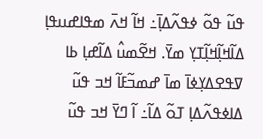ߟߎ߬ ߟߋ߬ ߦߟߍ߬ߡߊ߲߫߸ ߞߊ߬ ߞߍ߫ ߘߟߊߝߎߟߊ߲ ߡߊ߬ߞߊ߲߬ߞߊ߲߬ߠߌ߲ ߘߌ߫. ߞߐ߬ߘߎ߮ ߡߊ߬ߝߊ߲ ߕߊ ߜߟߐߡߌ߲ߦߊ߫ ߘߊ߫ ߝߘߏ߬ߓߊ߬ ߞߏ ߟߎ߬ ߡߊߦߟߍ߬ߡߊ߲ ߠߋ߬ ߡߊ߬߸ ߊ߬ ߣߌ߫ ߞߏ ߟߎ߬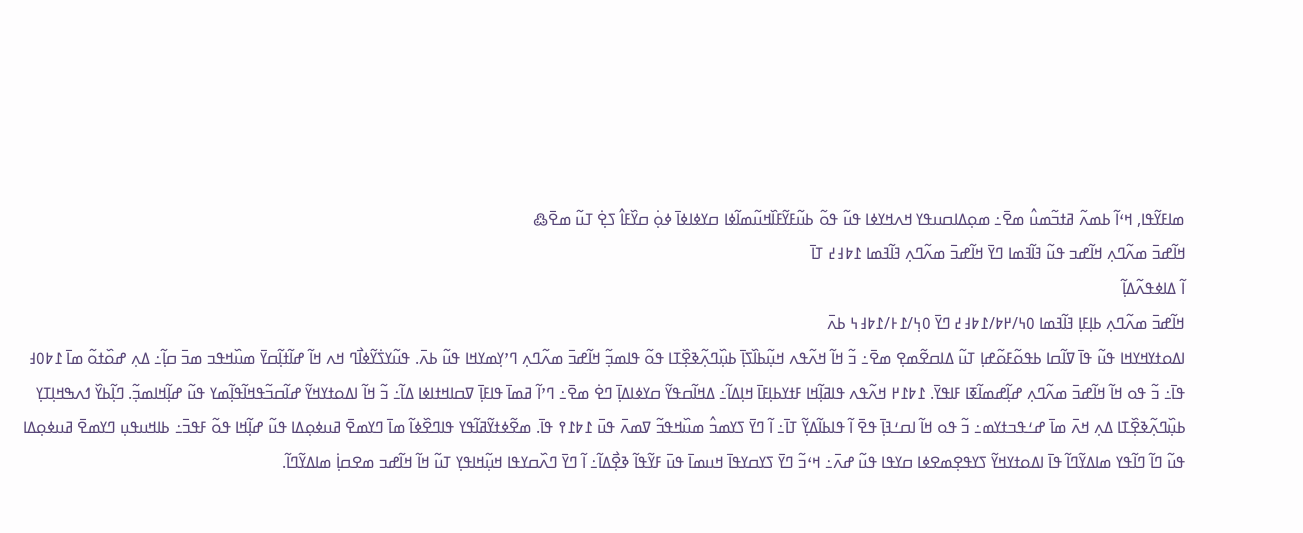ߘߊߓߌ߬ߟߊ, ߞߵߊ߬ ߕߘߍ߬ ߥߙߏ߬ߘߎ߮ ߘߐ߫߸ ߘߋ߲ߡߊߛߎߟߌ ߞߍߞߌߦߊ ߟߎ߬ ߟߋ߬ ߕߎ߬ߓߌ߬ߓߊ߰ߞߎ߬ߘߊ߬ߦߊ ߛߌߦߊߦߊ߫ ߦߋ߲߭ ߛߌ߰ߓߊ߮ ߖߐ߲߭ ߠߎ߬ ߘߐ߫߷
ߞߊ߬ߝߏ߫ ߘߍ߬ߣߍ߲ ߞߊ߬ߝߏ ߟߎ߬ ߔߊ߬ߔߘߊ ߣߌ߫ ߞߊ߬ߝߏ߫ ߘߍ߬ߣߍ߲ ߔߊ߬ߔߘߊ ߁߈߃߄ ߠߊ߫
ߊ߬ ߡߊߦߟߍ߬ߡߊ߲߬
ߞߊ߬ߝߏ߫ ߘߍ߬ߣߍ߲ ߕߊ߲ߓߊ߲ ߔߊ߬ߔߘߊ ߀߆/߂߈/߁߈߃߄ ߣߌ߫ ߀߆߲/߁߅/߁߈߃߆ ߕߍ߫
ߊߡߋߙߌߞߌߞߊ ߟߎ߬ ߟߊ߫ ߜߊ߬ߛߊ ߕߟߋ߬ߓߋ߬ߝߊ߲ ߠߎ߬ ߡߊߛߐ߬ߘߐ߲ ߘߐ߫߸ ߏ߬ ߞߊ߬ ߞߍ߬ߟߍ ߞߎ߲߬ߕߊ߰ߖߊ߲߫ ߕߎ߲߰ߣߍ߲߬ߢߐ߲߰ߠߊ ߟߋ߬ ߟߊߘߏ߲߬ ߞߊ߬ߝߏ߫ ߘߍ߬ߣߍ߲ ߣߴߌ߲ߘߌߞߊ ߟߎ߬ ߕߍ߫. ߟߎ߬ߌߖ߭ߌ߬ߦߊ߯ߣ ߞߍ ߞߊ߬ ߝߊ߬ߙߊ߲߬ߛߌ߫ ߘߎ߰ߞߟߏ ߘߏ߫ ߛߊ߲߬߸ ߡߍ߲ ߝߋ߰ߙߋ߬ ߘߊ߫ ߁߈߀߃ ߟߊ߫߸ ߏ߬ ߟߋ ߞߊ߬ ߞߊ߬ߝߏ߫ ߘߍ߬ߣߍ߲ ߝߊ߲߬ߝߘߊ߬ߧߊ ߓߊߟߌ߫. ߁߈߁߂ ߞߍ߬ߟߍ ߟߊߥߊ߲߬ߞߊ ߓߙߌߕߊ߲ߓߊ߫ ߞߊ߲ߡߊ߬߸ ߡߞߊ߬ߛߟߌ߬ ߛߌߦߊߡߊ߲߫ ߣߐ߭ ߘߐ߫߸ ߣߴߊ߬ ߥߘߊ߫ ߟߊߓߊ߲߫ ߜߛߊߞߙߊߦߊ ߡߊ߬߸ ߏ߬ ߞߊ߬ ߊߡߋߙߌߞߌ߬ ߝߊ߬ߛߏ߬ߟߞߊ߬ߟߊ߲߬ߘߌ ߟߎ߬ ߝߊ߲߬ߞߊߘߏ߲߬. ߣߊ߲߬ߕߌ߰ ߗߍߒߞߊ߲ߠߌ߲ ߕߎ߲߰ߣߍ߲߬ߢߐ߲߰ߠߊ ߡߍ߲ ߞߍ߫ ߘߊ߫ ߝߑߟߏߙߌߘ߸ ߏ߬ ߟߋ ߞߊ߬ ߊߛߑߔߊ߲߫ ߟߐ߫ ߊ߬ ߟߊߕߊ߬ߡߌ߲߬ ߠߊ߫߸ ߊ߬ ߣߌ߫ ߖߌߘߏ߮ ߘߎ߰ߞߟߏ߬ ߜߘߍ߫ ߟߎ߫ ߁߈߁߉ ߟߊ߫. ߘߐ߬ߦߙߌ߬ߥߊ߬ߟߌ ߟߊߣߐ߰ߦߊ߬ ߘߊ߫ ߣߌߘߐ߫ ߥߎߦߋ߲ߡߊ ߟߎ߬ ߝߊ߲߬ߞߊ ߟߋ߬ ߓߟߏ߫߸ ߕߊߞߎߟߎ߲ ߣߌߘߐ߫ ߥߎߦߋ߲ߡߊ ߟߎ߬ ߣߊ߬ ߣߊ߬ߟߌ ߘߊߡߌ߬ߣߊ߬ ߟߊ߫ ߊߡߋߙߌߞߌ߬ ߖߌߟߐ߲ߘߐߦߊ ߛߌߟߊ ߟߎ߬ ߝߍ߫߸ ߞߵߏ߬ ߣߌ߫ ߖߌߛߌߟߊ߫ ߞߎߘߊ߫ ߟߎ߫ ߓߌ߬ߟߊ߬ ߢߐ߲߯ߡߊ߬߸ ߊ߬ ߣߌ߫ ߣߍ߰ߛߌߟߊ ߞߎ߲߬ߞߊߟߌ߲ ߠߎ߬ ߞߊ߬ ߞߊ߬ߝߏ ߘߐߛߊ߲߭ ߘߊߡߌ߬ߣߊ߬.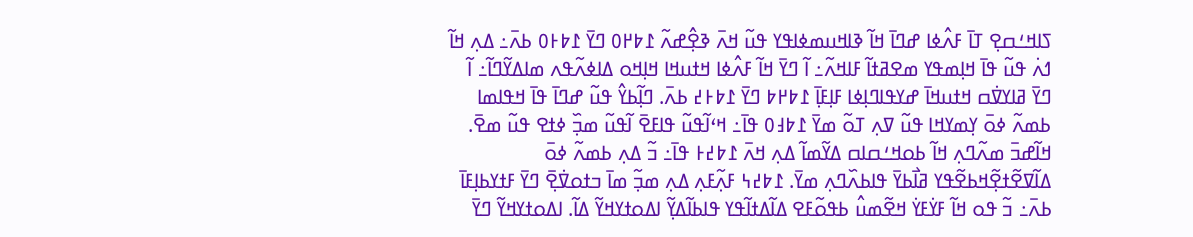ߖߊߞߑߛߐ߲ ߠߊ߫ ߓߍ߮ߦߊ ߝߣߊ߫ ߞߊ߬ ߢߊߞߎߘߦߊߟߌ ߟߎ߬ ߞߍ߫ ߢߐ߲߮ߝߍ߬ ߁߈߂߀ ߣߌ߫ ߁߈߅߀ ߕߍ߫߸ ߡߍ߲ ߞߊ߬ ߗߍ߭ ߟߎ߬ ߟߊ߫ ߞߊ߲ߘߟߌ ߘߐߥߙߊ߬ ߓߊߞߍ߬߸ ߊ߬ ߣߌ߫ ߞߊ߬ ߓߍ߮ߦߊ ߞߙߎߞߊ ߞߊ߲ߞߋ ߡߊߦߍ߬ߟߍ ߘߊߡߌ߬ߣߊ߬߸ ߊ߬ ߣߌ߫ ߥߊߌߜ߭ߛ ߞߙߎߞߊ߫ ߝߌߟߊߣߊ߲ߦߊ ߓߊ߲ߓߊ߲߫ ߁߈߂߈ ߣߌ߫ ߁߈߅߄ ߕߍ߫. ߣߊ߲߬ߕߌ߮ ߟߎ߬ ߝߣߊ߫ ߟߊ߫ ߞߟߊߘߊ ߕߘߍ߬ ߦߋ߫ ߌ߲ߘߌߞߊ ߟߎ߬ ߜߍ߲ ߠߋ߬ ߘߌ߫ ߁߈߃߀ ߟߊ߫߸ ߞߵߊ߬ߟߎ߬ ߟߊߓߐ߫ ߊ߬ߟߎ߬ ߘߏ߲߰ ߦߙߐ ߟߎ߬ ߘߐ߫. ߞߊ߬ߝߏ߫ ߘߍ߬ߣߍ߲ ߞߊ߬ ߕߋߞߑߛߊߛ ߡߌ߬ߘߊ߬ ߡߍ߲ ߞߍ߫ ߁߈߄߅ ߟߊ߫߸ ߏ߬ ߡߍ߲ ߕߘߍ߬ ߦߋ߫ ߡߊ߬ߜߐ߬ߙߐ߲߬ߞߕߐ߬ߟߌ ߥߊ߯ߕߌ߫ ߟߊߕߍ߰ߣߍ߲ ߘߌ߫. ߁߈߄߆ ߓߍ߲߬ߓߍ߲ ߡߍ߲ ߘߏ߲߬ ߘߊ߫ ߏߙߋߜ߭ߐ߲߫ ߣߌ߫ ߓߙߌߕߊ߲ߓߊ߫ ߕߍ߫߸ ߏ߬ ߟߋ ߞߊ߬ ߓߌ߭ߓߌ߭ ߞߐ߬ߘߎ߮ ߕߟߋ߬ߓߐ ߡߊ߬ߡߙߊ߬ߟߌ ߟߊߕߊ߬ߡߌ߲߬ ߊߡߋߙߌߞߌ߬ ߡߊ߬. ߊߡߋߙߌߞߌ߬ ߣߌ߫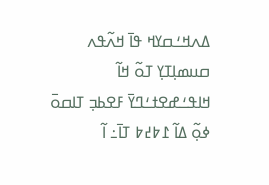ߡߍߞߑߛߌߞ ߟߊ߫ ߞߍ߬ߟߍ ߛߎߘߊ߲ߠߌ߲ ߠߋ߬ ߞߊ߬ ߞߊߟߑߝߐߙߑߣߌ߫ ߓߐߕߏ߲ ߠߊߛߋ߫ ߦߋ߲߬ ߡߊ߬ ߁߈߄߈ ߠߊ߫߸ ߊ߬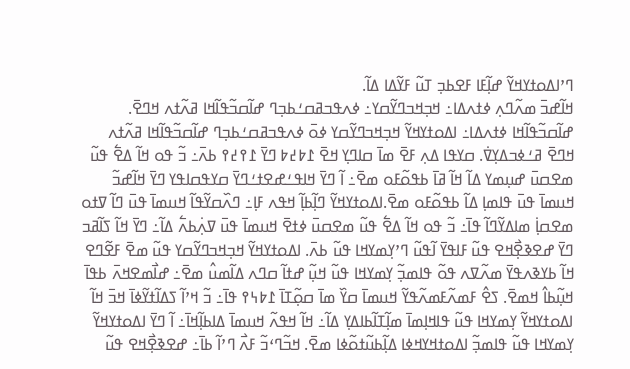ߣߴߊߡߋߙߌߞߌ߬ ߝߊ߲߬ߓߊ ߓߐߕߏ߲ ߠߎ߬ ߓߌ߬ߡߊ ߡߊ߬.
ߞߊ߬ߝߏ߫ ߘߍ߬ߣߍ߲ ߦߙߍߡߊ߸ ߞߏ߲ߞߏߣߌ߬ߛߌ߸ ߦߍߟߏߥߛߑߕߏ߲ߣ ߝߊ߬ߛߏ߬ߟߊ߬ߞߊ ߥߍ߬ߙߍ ߞߣߐ߫.
ߝߊ߬ߛߏ߬ߟߊ߬ߞߊ ߦߙߍߡߊ߸ ߊߡߋߙߌߞߌ߬ ߞߏ߲ߞߏߣߌ߬ߛߌ ߦߋ߫ ߦߍߟߏߥߛߑߕߏ߲ߣ ߝߊ߬ߛߏ߬ߟߊ߬ߞߊ ߥߍ߬ߙߍ ߞߣߐ߫ ߥߑߦߏߡߌ߲ߜ߭. ߛߌߟߊ ߡߍ߲ ߓߐ߫ ߘߊ߫ ߛߊߣߌ߲ ߞߐ߫ ߁߈߄߈ ߣߌ߫ ߁߉߄߉ ߕߍ߫߸ ߏ߬ ߟߋ ߞߊ߬ ߡߐ߱ ߟߎ߬ ߘߐߛߎ߫ ߝߎ߲ߘߌ ߡߊ߬ ߞߊ߬ ߥߊ߫ ߕߟߋ߬ߓߋ ߘߐ߫߸ ߊ߬ ߣߌ߫ ߞߊߟߑߝߐߙߑߣߌ߫ ߛߌߟߛߊߟߌ ߣߌ߫ ߞߊ߬ߝߏ߬ ߞߎߘߊ߫ ߟߎ߫ ߟߊߘߊ߲ ߡߊ߬ ߕߟߋ߬ߓߋ ߘߐ߫.ߊߡߋߙߌߞߌ߬ ߣߊ߲߬ߕߊ߲߬ ߞߟߍ ߓߊ߲߸ ߣߍ߰ߛߌ߬ߟߊ߬ ߞߎߘߊ߫ ߟߎ߫ ߣߊ߬ ߜߙߋ ߘߐߛߊ߲߭ ߘߊߡߌ߬ߣߊ߬ ߟߊ߫߸ ߏ߬ ߟߋ ߞߊ߬ ߡߐ߱ ߟߎ߬ ߘߐߛߎ߫ ߦߙߐ߫ ߞߎߘߊ߫ ߟߎ߫ ߜߍ߲߭ߕߍ߱ ߡߊ߬߸ ߣߌ߫ ߞߊ߬ ߖߊ߬ߥߏ ߣߌ߫ ߝߐߢߐ߲߯ߞߐ ߟߎ߬ ߓߊߟߌ߫ ߊ߬ߟߎ߬ ߣߴߌ߲ߘߌߞߊ ߟߎ߬ ߕߍ߫. ߊߡߋߙߌߞߌ߬ ߞߏ߲ߞߏߣߌ߬ߛߌ ߟߎ߬ ߘߐ߫ ߓߐ߬ߣߐ ߞߊ߬ ߕߌߢߍߟߌ߫ ߘߍ߬ߜߍ ߟߋ߬ ߟߊߘߏ߲߬ ߌ߲ߘߌߞߊ ߟߎ߬ ߞߎ߲߬ ߝߙߊ߬ ߛߣߍ ߡߊ߬ߘߎ߮ ߘߐ߫߸ ߝߊ߯ߘߐߞߍ߫ ߕߟߊ߫ ߞߎ߲߬ߕߊ߮ ߞߘߐ߫. ߖߐ߮ ߓߘߍ߬ߓߘߍ߬ߟߌ߬ ߞߎߘߊ߫ ߛߌ߰ ߘߊ߫ ߛߋ߲߬ߠߊ߫ ߁߈߆߉ ߟߊ߫߸ ߏ߬ ߞߴߊ߬ ߖߡߊ߬ߙߌ߬ߦߊ߫ ߞߏ߫ ߞߊ߬ ߊߡߋߙߌߞߌ߬ ߌ߲ߘߌߞߊ ߟߎ߬ ߟߊߞߊ߲ߘߊ߫ ߘߊ߲߬ߠߊ߬ߕߊߡߌ߲ ߡߊ߬߸ ߞߊ߬ ߞߟߍ߬ ߞߎߘߊ߫ ߡߊߕߊ߲߬ߞߊ߫߸ ߊ߬ ߣߌ߫ ߊߡߋߙߌߞߌ߬ ߌ߲ߘߌߞߊ ߟߎ߬ ߟߊߘߏ߲߬ ߊߡߋߙߞߌߞߦߊ ߡߊ߲߬ߕߎ߬ߙߋ߬ߦߊ ߘߐ߫. ߞߏ߬ߣߵߏ߬ ߓߍ߯ ߣߴߊ߬ ߕߊ߫߸ ߝߐߢߐ߲߯ߞߐ ߟߎ߬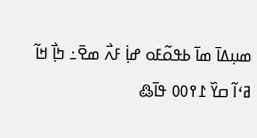ߘߎ߲ߡߊ߫ ߘߊ߫ ߕߟߋ߬ߓߋ ߝߊ߲߭ ߓߍ߯ ߘߐ߫߸ ߤߊ߲߯ ߞߊ߬ ߥߵߊ߬ ߛߌ߰ ߁߉߀߀ ߟߊ߫߷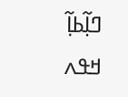ߣߊ߲߬ߕߊ߲߬ ߞߟߍ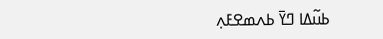ߕߎ߬ߡߊ ߣߌ߫ ߕߍߘߐߓߍ߲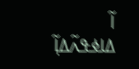ߊ߬ ߡߊߦߟߍ߬ߡߊ߲߬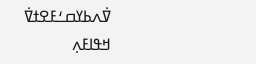ߜ߭ߍߕߌߛߑߓߐߙߜ߭ ߞߟߊߓߍ߲